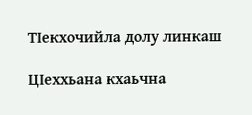ТIекхочийла долу линкаш

ЦIеххьана кхаьчна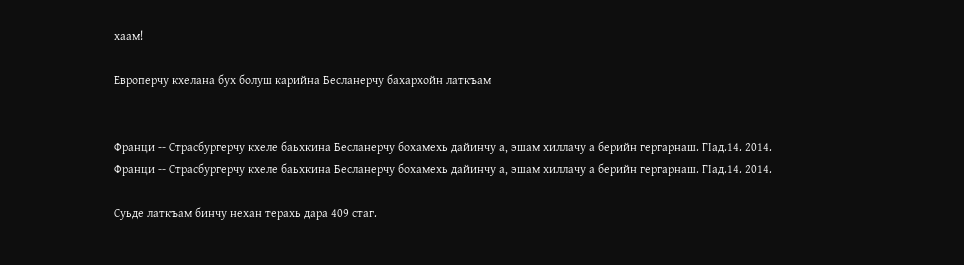хаам!

Европерчу кхелана бух болуш карийна Бесланерчу бахархойн латкъам


Франци -- Страсбургерчу кхеле баьхкина Бесланерчу бохамехь дайинчу а, эшам хиллачу а берийн гергарнаш. ГIад.14. 2014.
Франци -- Страсбургерчу кхеле баьхкина Бесланерчу бохамехь дайинчу а, эшам хиллачу а берийн гергарнаш. ГIад.14. 2014.

Суьде латкъам бинчу нехан терахь дара 409 стаг.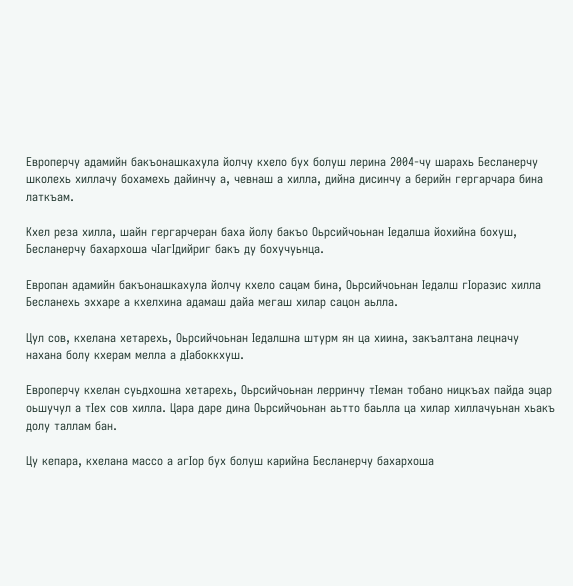Европерчу адамийн бакъонашкахула йолчу кхело бух болуш лерина 2004-чу шарахь Бесланерчу школехь хиллачу бохамехь дайинчу а, чевнаш а хилла, дийна дисинчу а берийн гергарчара бина латкъам.

Кхел реза хилла, шайн гергарчеран баха йолу бакъо Оьрсийчоьнан Iедалша йохийна бохуш, Бесланерчу бахархоша чIагIдийриг бакъ ду бохучуьнца.

Европан адамийн бакъонашкахула йолчу кхело сацам бина, Оьрсийчоьнан Iедалш гIоразис хилла Бесланехь эххаре а кхелхина адамаш дайа мегаш хилар сацон аьлла.

Цул сов, кхелана хетарехь, Оьрсийчоьнан Iедалшна штурм ян ца хиина, закъалтана лецначу нахана болу кхерам мелла а дIабоккхуш.

Европерчу кхелан суьдхошна хетарехь, Оьрсийчоьнан лерринчу тIеман тобано ницкъах пайда эцар оьшучул а тIех сов хилла. Цара даре дина Оьрсийчоьнан аьтто баьлла ца хилар хиллачуьнан хьакъ долу таллам бан.

Цу кепара, кхелана массо а агIор бух болуш карийна Бесланерчу бахархоша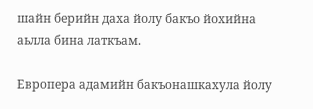шайн берийн даха йолу бакъо йохийна аьлла бина латкъам.

Европера адамийн бакъонашкахула йолу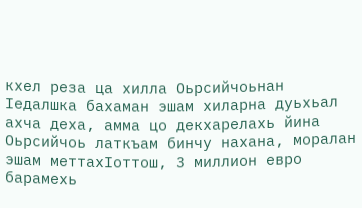кхел реза ца хилла Оьрсийчоьнан Iедалшка бахаман эшам хиларна дуьхьал ахча деха, амма цо декхарелахь йина Оьрсийчоь латкъам бинчу нахана, моралан эшам меттахIоттош, 3 миллион евро барамехь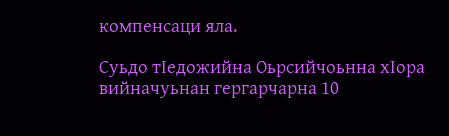компенсаци яла.

Суьдо тIедожийна Оьрсийчоьнна хIора вийначуьнан гергарчарна 10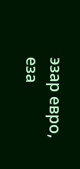эзар евро, еза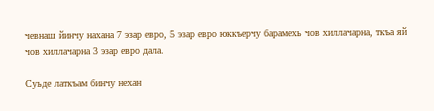чевнаш йинчу нахана 7 эзар евро, 5 эзар евро юккъерчу барамехь чов хиллачарна, ткъа яй чов хиллачарна 3 эзар евро дала.

Суьде латкъам бинчу нехан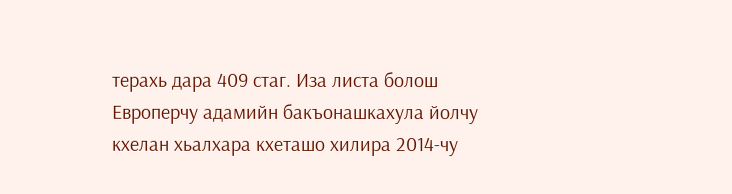терахь дара 409 стаг. Иза листа болош Европерчу адамийн бакъонашкахула йолчу кхелан хьалхара кхеташо хилира 2014-чу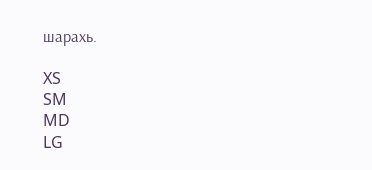шарахь.

XS
SM
MD
LG